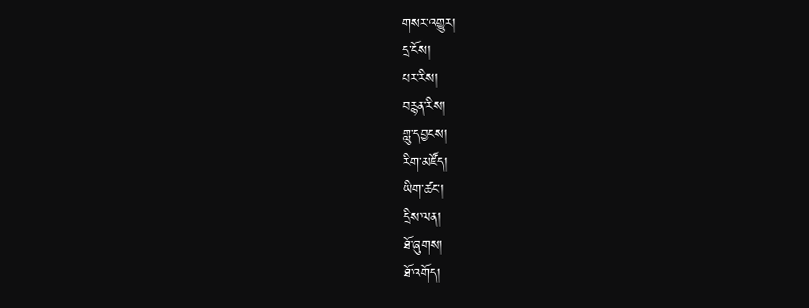གསར་འགྱུར།
དྲ་ངོས།
པར་རིས།
བརྙན་རིས།
གླུ་དབྱངས།
རིག་མཛོད།
ཡིག་ཚང་།
དྲིས་ལན།
ཐོ་ཞུགས།
ཐོ་འགོད།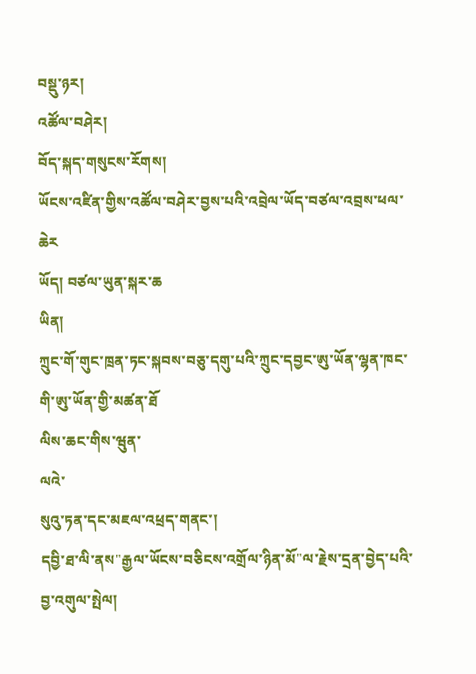བསྡུ་ཉར།
འཚོལ་བཤེར།
བོད་སྐད་གསུངས་རོགས།
ཡོངས་འཛིན་གྱིས་འཚོལ་བཤེར་བྱས་པའི་འབྲེལ་ཡོད་བཙལ་འབྲས་ཕལ་ཆེར
ཡོད། བཙལ་ཡུན་སྐར་ཆ
ཡིན།
ཀྲུང་གོ་གུང་ཁྲན་ཏང་སྐབས་བཅུ་དགུ་པའི་ཀྲུང་དབྱང་ཨུ་ཡོན་ལྷན་ཁང་གི་ཨུ་ཡོན་གྱི་མཚན་ཐོ
ལིས་ཆང་གིས་ཝུན་
ལའེ་
སུའུ་ཏན་དང་མཇལ་འཕྲད་གནང་།
དབྱི་ཐ་ལི་ནས"རྒྱལ་ཡོངས་བཅིངས་འགྲོལ་ཉིན་མོ"ལ་རྗེས་དྲན་བྱེད་པའི་བྱ་འགུལ་སྤེལ།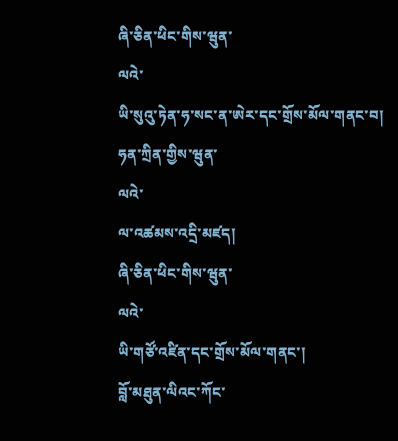ཞི་ཅིན་ཕིང་གིས་ཝུན་
ལའེ་
ཡི་སུའུ་ཏེན་ཧ་སང་ན་ཨེར་དང་གྲོས་མོལ་གནང་བ།
ཧན་ཀྲིན་གྱིས་ཝུན་
ལའེ་
ལ་འཚམས་འདྲི་མཛད།
ཞི་ཅིན་ཕིང་གིས་ཝུན་
ལའེ་
ཡི་གཙོ་འཛིན་དང་གྲོས་མོལ་གནང་།
བློ་མཐུན་ལིའང་ཀོང་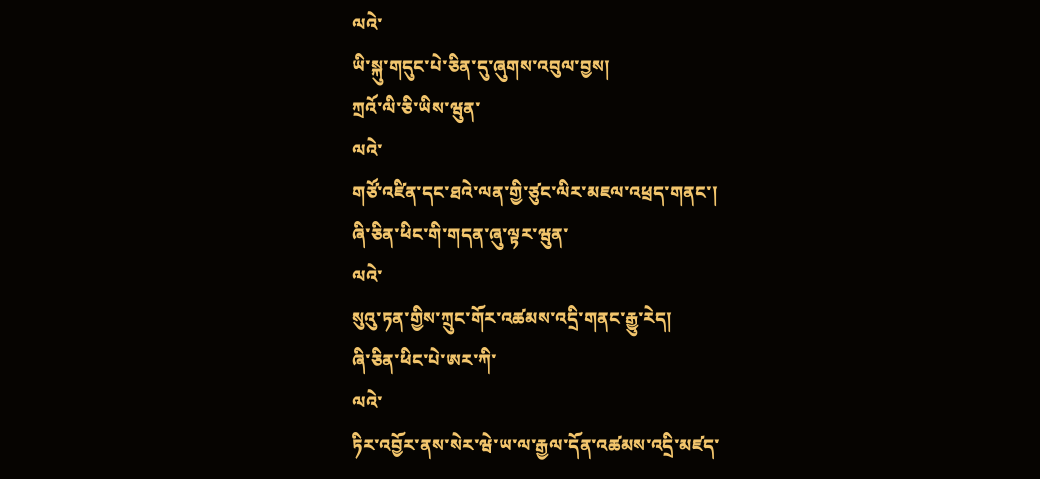ལའེ་
ཡི་སྐུ་གདུང་པེ་ཅིན་དུ་ཞུགས་འབུལ་བྱས།
ཀྲའོ་ལི་ཅི་ཡིས་ཝུན་
ལའེ་
གཙོ་འཛིན་དང་ཐའེ་ལན་གྱི་ཙུང་ལིར་མཇལ་འཕྲད་གནང་།
ཞི་ཅིན་ཕིང་གི་གདན་ཞུ་ལྟར་ཝུན་
ལའེ་
སུའུ་ཏན་གྱིས་ཀྲུང་གོར་འཚམས་འདྲི་གནང་རྒྱུ་རེད།
ཞི་ཅིན་ཕིང་པེ་ཨར་ཀི་
ལའེ་
ཏིར་འབྱོར་ནས་སེར་ཝེ་ཡ་ལ་རྒྱལ་དོན་འཚམས་འདྲི་མཛད་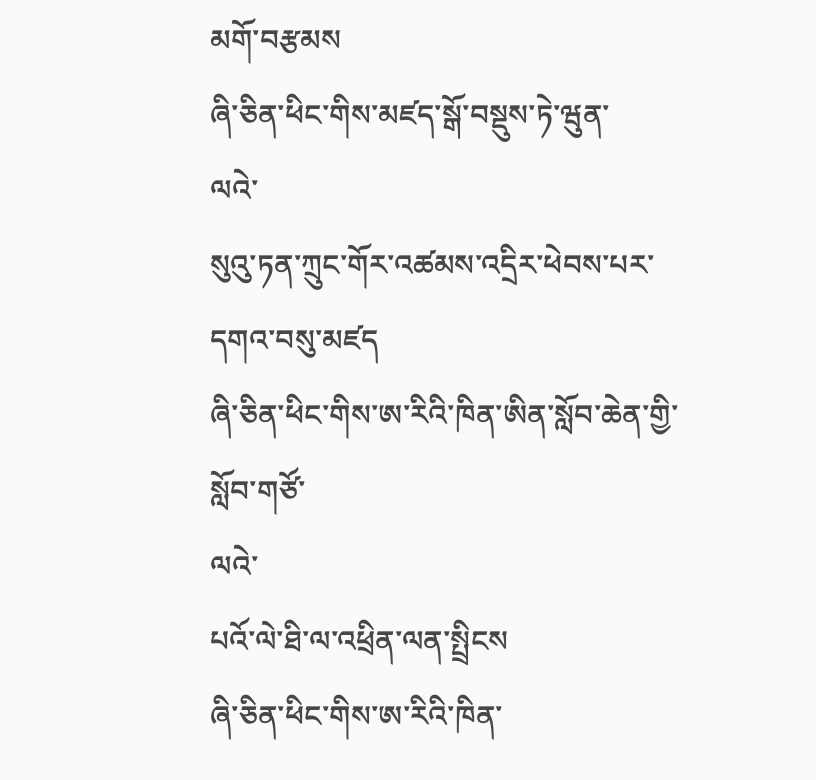མགོ་བརྩམས
ཞི་ཅིན་ཕིང་གིས་མཛད་སྒོ་བསྡུས་ཏེ་ཝུན་
ལའེ་
སུའུ་ཏན་ཀྲུང་གོར་འཚམས་འདྲིར་ཕེབས་པར་དགའ་བསུ་མཛད
ཞི་ཅིན་ཕིང་གིས་ཨ་རིའི་ཁིན་ཨིན་སློབ་ཆེན་གྱི་སློབ་གཙོ་
ལའེ་
པའོ་ལེ་ཐི་ལ་འཕྲིན་ལན་སྤྲིངས
ཞི་ཅིན་ཕིང་གིས་ཨ་རིའི་ཁིན་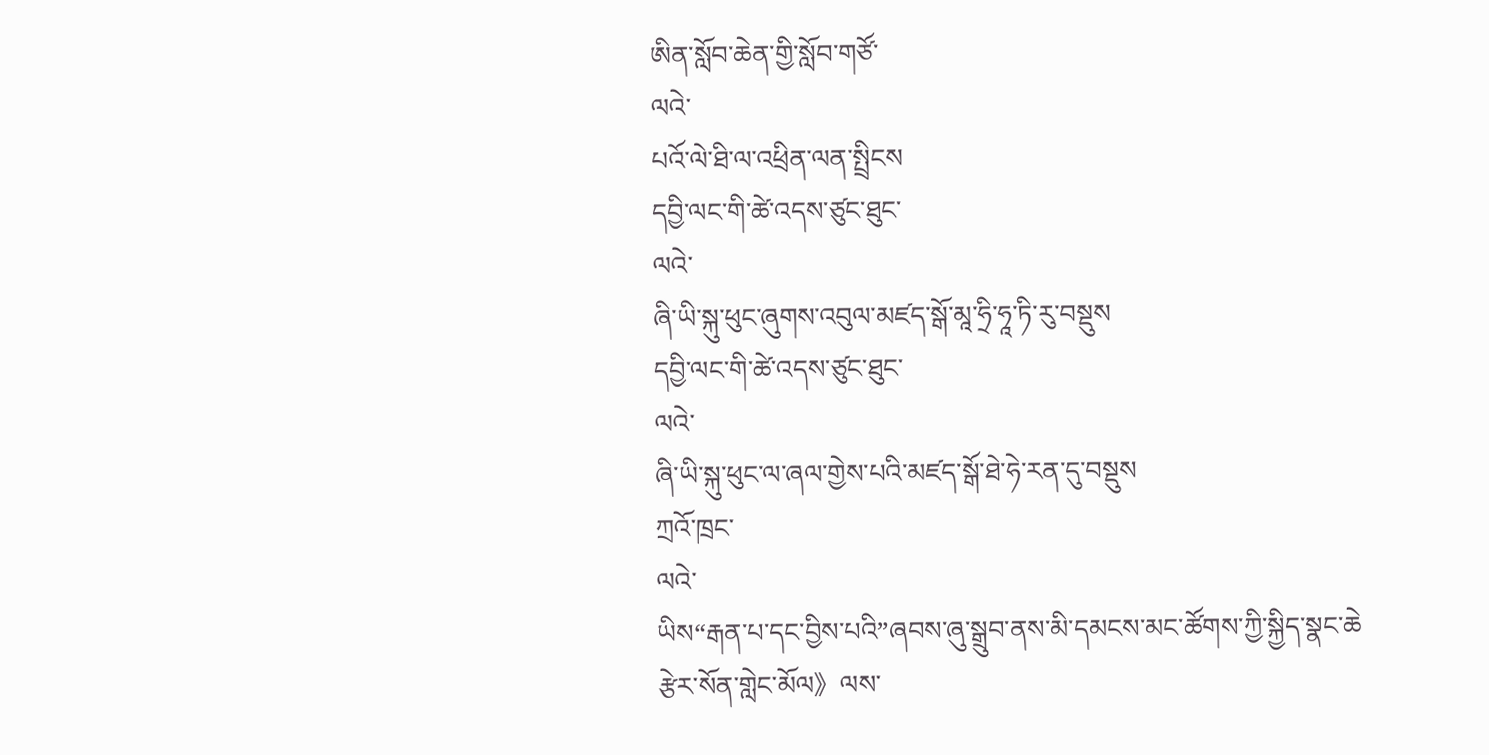ཨིན་སློབ་ཆེན་གྱི་སློབ་གཙོ་
ལའེ་
པའོ་ལེ་ཐི་ལ་འཕྲིན་ལན་སྤྲིངས
དབྱི་ལང་གི་ཚེ་འདས་ཙུང་ཐུང་
ལའེ་
ཞི་ཡི་སྐུ་ཕུང་ཞུགས་འབུལ་མཛད་སྒོ་མཱ་ཧྲི་ཧཱ་ཏི་རུ་བསྡུས
དབྱི་ལང་གི་ཚེ་འདས་ཙུང་ཐུང་
ལའེ་
ཞི་ཡི་སྐུ་ཕུང་ལ་ཞལ་གྱེས་པའི་མཛད་སྒོ་ཐེ་ཧེ་རན་དུ་བསྡུས
ཀྲའོ་ཁྲང་
ལའེ་
ཡིས“རྒན་པ་དང་བྱིས་པའི”ཞབས་ཞུ་སྒྲུབ་ནས་མི་དམངས་མང་ཚོགས་ཀྱི་སྐྱིད་སྣང་ཆེ
རྩེར་སོན་གླེང་མོལ》ལས་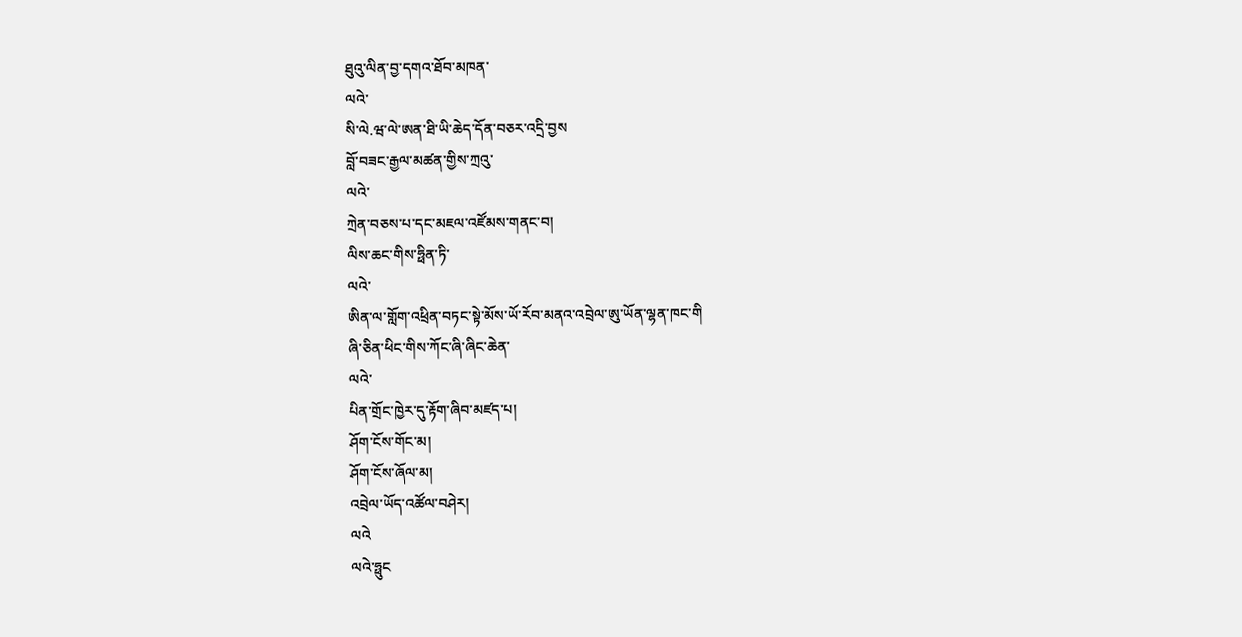ཐུའུ་ལིན་བྱ་དགའ་ཐོབ་མཁན་
ལའེ་
སི་ལེ.ཝ་ལེ་ཨན་ཐི་ཡི་ཆེད་དོན་བཅར་འདྲི་བྱས
བློ་བཟང་རྒྱལ་མཚན་གྱིས་ཀྲའུ་
ལའེ་
ཀྲེན་བཅས་པ་དང་མཇལ་འཛོམས་གནང་བ།
ལིས་ཆང་གིས་ཧྥིན་ཏི་
ལའེ་
ཨིན་ལ་གློག་འཕྲིན་བཏང་སྟེ་མོས་ཡོ་རོབ་མནའ་འབྲེལ་ཨུ་ཡོན་ལྷན་ཁང་གི
ཞི་ཅིན་ཕིང་གིས་ཀོང་ཞི་ཞིང་ཆེན་
ལའེ་
པིན་གྲོང་ཁྱེར་དུ་རྟོག་ཞིབ་མཛད་པ།
ཤོག་ངོས་གོང་མ།
ཤོག་ངོས་ཞོལ་མ།
འབྲེལ་ཡོད་འཚོལ་བཤེར།
ལའེ
ལའེ་ཧྥུང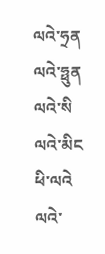ལའེ་ཧྲན
ལའེ་ཧྥུན
ལའེ་སི
ལའེ་མིང
ཕི་ལའེ
ལའེ་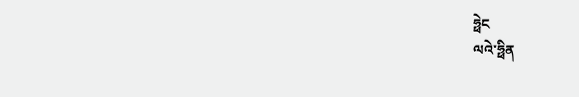ཧྥེང
ལའེ་ཧྥིན